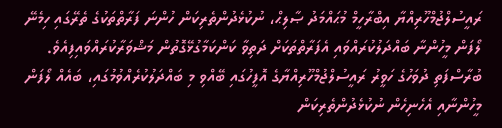ރައީސުލްޖުމްހޫރިއްޔާ އިބްރާހީމް މުޙައްމަދު ޞާލިޙް، ނުކުޅެދުންތެރިކަން ހުންނަ ފަރާތްތަކުގެ ތެރޭގައި ހިމެނޭ ލޯފަން މީހުންނާ ބައްދަލުކުރައްވައި އެފަރާތްތަކަށް ދަތިވާ ކަންކަމާގުޅޭގޮތުން މަޝްވަރާކުރައްވައިފިއެވެ.
ބުރާސްފަތި ދުވަހުގެ ހަވީރު ރައީސުލްޖުމްހޫރިއްޔާގެ އޮފީހުގައި ބޭއްވި މި ބައްދަލުކުރެއްވުމުގައި، ބައެއް ލޯފަން މީހުންނާއި އެހެނިހެން ނުކުޅެދުންތެރިކަން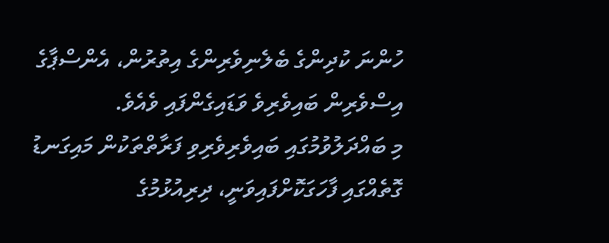ހުންނަ ކުދިންގެ ބެލެނިވެރިންގެ އިތުރުން، އެންސްޕާގެ އިސްވެރިން ބައިވެރިވެ ވަޑައިގެންފައި ވެއެވެ.
މި ބައްދަލުވުމުގައި ބައިވެރިވެރިވި ފަރާތްތަކުން މައިގަނޑު ގޮތެއްގައި ފާހަގަކޮށްފައިވަނީ، ދިރިއުޅުމުގެ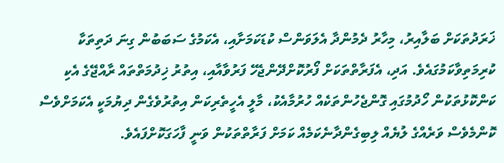ޚަރަދުތަކަށް ބަލާއިރު، މިހާރު ދެމުންދާ އެލަވަންސް ކުޑަކަމަށާއި، އެކަމުގެ ސަބަބުން ގިނަ ދަތިތަކާ ކުރިމަތިވާކަމުގައެވެ. އަދި، އެފަރާތްތަކަށް ފޯރުކޮށްދޭންޖެހޭ ފަރުވާއާއި، އިތުރު ޚިދުމަތްތައް ރާއްޖޭގެ އެކި ކަންކޮޅުތަކުން ހޯދުމުގައި ގޮންޖެހުންތަކެއް ހުރުމާއެކު، މާލީ އެހީތެރިކަން އިތުރުވެގެން ދިޔުމަކީ އެކަމަށްވެސް ކޮންމެވެސް ވަރެއްގެ ލުޔެއް ލިބިގެންދާނެކަމެއް ކަމަށް ފަރާތްތަކުން ވަނީ ފާހަގަކޮށްފައެވެ.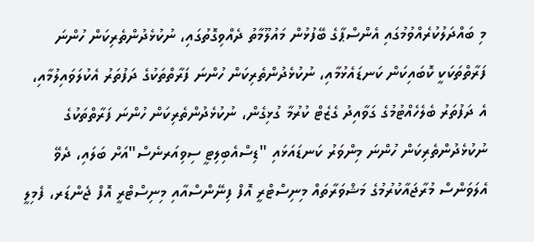މި ބައްދަލުކުރެއްވުމުގައި އެންސްޕާގެ ބޭފުޅުން މައުލޫމާތު ދެއްވިގޮތުގައި، ނުކުޅެދުންތެރިކަން ހުންނަ ފަރާތްތަކަކީ ކޮބައިކަން ކަނޑައެޅުމާއި، ނުކުޅެދުންތެރިކަން ހުންނަ ފަރާތްތަކުގެ ދަފުތަރު އެކުލަވައިލުމާއި، އެ ދަފުތަރު ބެލެހެއްޓުމުގެ ގަވާއިދު ގެޒެޓް ކުރުމާ ގުޅިގެން، ނުކުޅެދުންތެރިކަން ހުންނަ ފަރާތްތަކުގެ ނުކުޅެދުންތެރިކަން ހުންނަ މިންވަރު ކަނޑައަޅައި "ޑިސްއެބިލިޓީ ސިވިއަރނެސް"އަށް ބަލައި، ދެވޭ އެލަވަންސް މުރާޖައާކުރުމުގެ މަޝްވަރާތައް މިނިސްޓްރީ އޮފް ފިނޭންސްއާއި މިނިސްޓްރީ އޮފް ޖެންޑަރ، ފެމިލީ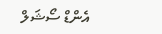އެންޑް ސޯޝަލް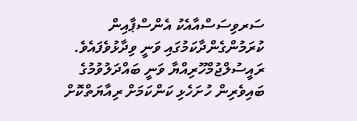ސަރވިސަސްއާއެކު އެންސްޕާއިން ކުރަމުންގެންދާކަމުގައި ވަނީ ވިދާޅުވެފައެވެ.
ރައީސުލްޖުމްހޫރިއްޔާ ވަނީ ބައްދަލުވުމުގެ ބައިވެރިން ހުށަހެޅި ކަންކަމަށް ރިއާޔަތްކޮށް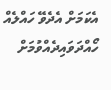އެކަމަށް އެދެވޭ ހައްލެއް ހޯއްދަވައިދެއްވުމަށް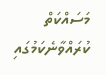މަސައްކަތް ކުރައްވާނެކަމުގައި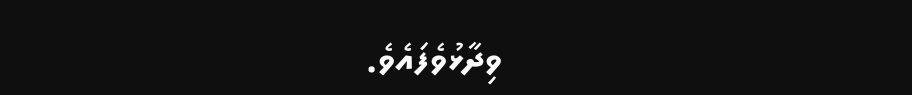ވިދާޅުވެފައެވެ.